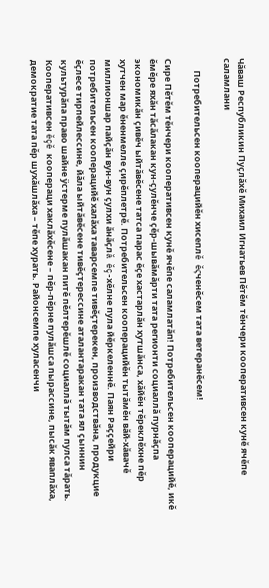Чăваш Республикин Пуçлăхĕ Михаил Игнатьев Пĕтĕм тĕнчери кооперативсен кунĕ ячĕпе саламлани

      Потребительсен кооперацийĕн хисеплĕ ĕςченĕсем тата ветеранĕсем!

Сире Пĕтĕм тĕнчери кооперативсен кунĕ ячĕпе саламлатăп! Потребительсен кооперацийĕ, икĕ ĕмĕре яхăн тăсăлакан кун-çулĕнче çĕр-шывăмăрти тата регионти социаллă пурнăçпа экономикăн çивĕч ыйтăвĕсене татса парас ĕçе хастарлăн хутшăнса, хăйĕн тĕреклĕхне пĕр хутчен мар ĕненмелле çирĕплетрĕ. Потребительсен кооперацийĕн тытăмĕн вăй-хăвачĕ миллионшар пайçăн вун-вун çулхи ăнăçлă ĕç-хĕлне пула йĕркеленнĕ. Паян Раççейри потребительсен кооперацийĕ халăха таварсемпе тивĕçтерекен, производствăна, продукцие ĕçлесе тирпейлессине, йăла ыйтăвĕсене тивĕçтерессине аталантаракан тата ял çыннин культурăпа право шайне ÿстерме пулăшакан питĕ пĕлтерĕшлĕ социаллă тытăм пулса тăрать. Кооперативсен ĕçĕ коопераци хаклăхĕсене – пĕр-пĕрне пулăшса пырассине, пысăк яваплăха, демократие тата пĕр шухăшлăха – тĕпе хурать. Районсемпе хуласенчи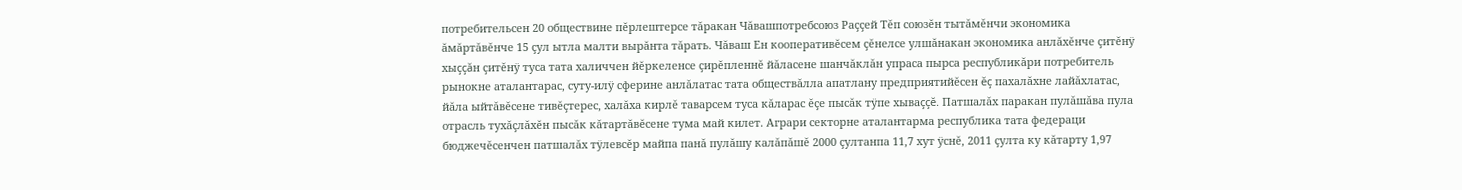потребительсен 20 обществине пĕрлештерсе тăракан Чăвашпотребсоюз Раççей Тĕп союзĕн тытăмĕнчи экономика ăмăртăвĕнче 15 çул ытла малти вырăнта тăрать. Чăваш Ен кооперативĕсем çĕнелсе улшăнакан экономика анлăхĕнче çитĕнÿ хыççăн çитĕнÿ туса тата халиччен йĕркеленсе çирĕпленнĕ йăласене шанчăклăн упраса пырса республикăри потребитель рынокне аталантарас, суту-илÿ сферине анлăлатас тата обществăлла апатлану предприятийĕсен ĕç пахалăхне лайăхлатас, йăла ыйтăвĕсене тивĕçтерес, халăха кирлĕ таварсем туса кăларас ĕçе пысăк тÿпе хываççĕ. Патшалăх паракан пулăшăва пула отрасль тухăçлăхĕн пысăк кăтартăвĕсене тума май килет. Аграри секторне аталантарма республика тата федераци бюджечĕсенчен патшалăх тÿлевсĕр майпа панă пулăшу калăпăшĕ 2000 çултанпа 11,7 хут ÿснĕ, 2011 çулта ку кăтарту 1,97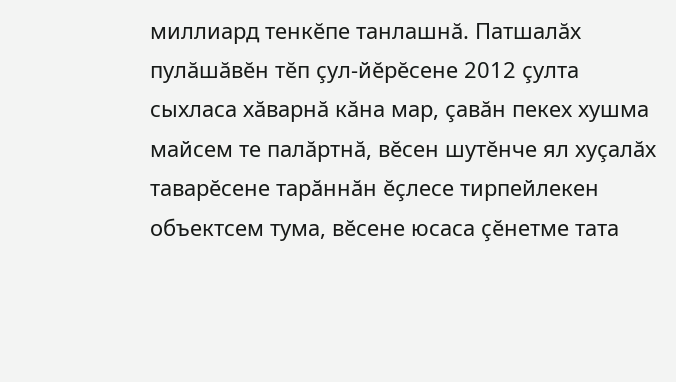миллиард тенкĕпе танлашнă. Патшалăх пулăшăвĕн тĕп çул-йĕрĕсене 2012 çулта сыхласа хăварнă кăна мар, çавăн пекех хушма майсем те палăртнă, вĕсен шутĕнче ял хуçалăх таварĕсене тарăннăн ĕçлесе тирпейлекен объектсем тума, вĕсене юсаса çĕнетме тата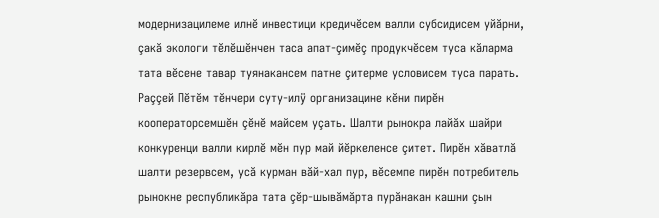модернизацилеме илнĕ инвестици кредичĕсем валли субсидисем уйăрни, çакă экологи тĕлĕшĕнчен таса апат-çимĕç продукчĕсем туса кăларма тата вĕсене тавар туянакансем патне çитерме условисем туса парать. Раççей Пĕтĕм тĕнчери суту-илÿ организацине кĕни пирĕн кооператорсемшĕн çĕнĕ майсем уçать. Шалти рынокра лайăх шайри конкуренци валли кирлĕ мĕн пур май йĕркеленсе çитет. Пирĕн хăватлă шалти резервсем, усă курман вăй-хал пур, вĕсемпе пирĕн потребитель рынокне республикăра тата çĕр-шывăмăрта пурăнакан кашни çын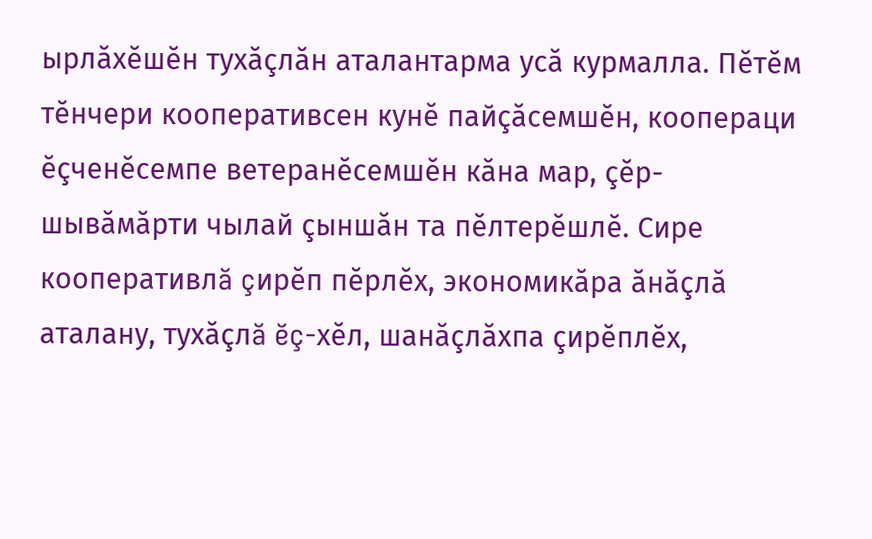ырлăхĕшĕн тухăçлăн аталантарма усă курмалла. Пĕтĕм тĕнчери кооперативсен кунĕ пайçăсемшĕн, коопераци ĕçченĕсемпе ветеранĕсемшĕн кăна мар, çĕр-шывăмăрти чылай çыншăн та пĕлтерĕшлĕ. Сире кооперативлă çирĕп пĕрлĕх, экономикăра ăнăçлă аталану, тухăçлă ĕç-хĕл, шанăçлăхпа çирĕплĕх,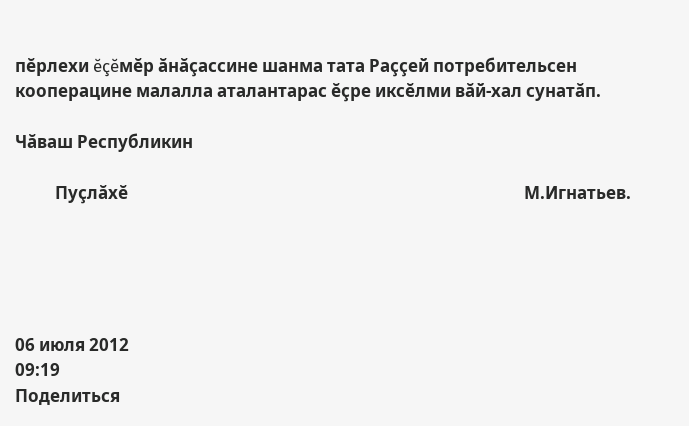пĕрлехи ĕçĕмĕр ăнăçассине шанма тата Раççей потребительсен кооперацине малалла аталантарас ĕçре иксĕлми вăй-хал сунатăп.

Чăваш Республикин

          Пуçлăхĕ                                                                                                   М.Игнатьев.





06 июля 2012
09:19
Поделиться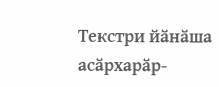Текстри йӑнӑша асӑрхарӑр-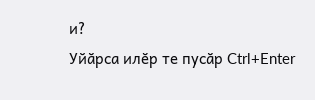и?
Уйӑрса илӗр те пусӑр Ctrl+Enter